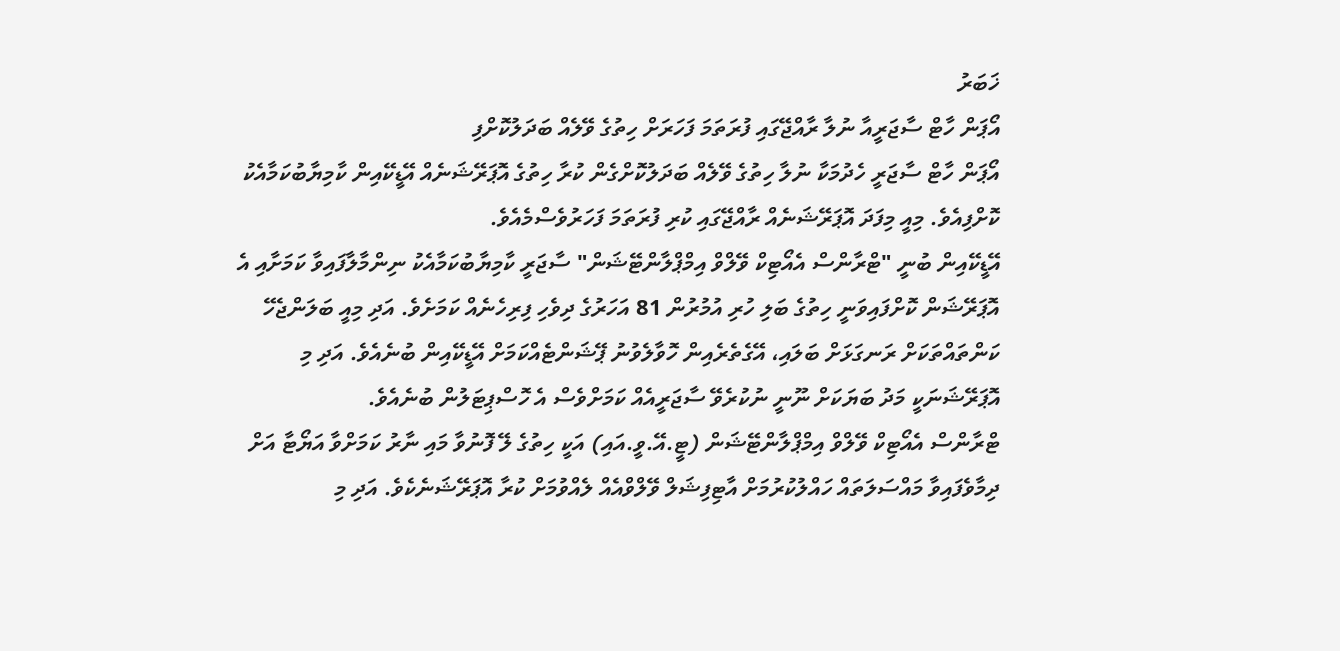ޚަބަރު
އޯޕަން ހާޓް ސާޖަރީއާ ނުލާ ރާއްޖޭގައި ފުރަތަމަ ފަހަރަށް ހިތުގެ ވޭލެއް ބަދަލުކޮށްފި
އޯޕަން ހާޓް ސާޖަރީ ހެދުމަކާ ނުލާ ހިތުގެ ވޭލެއް ބަދަލުކޮށްގެން ކުރާ ހިތުގެ އޮޕަރޭޝަނެއް އޭޑީކޭއިން ކާމިޔާބުކަމާއެކު ކޮށްފިއެވެ. މިއީ މިފަދަ އޮޕަރޭޝަނެއް ރާއްޖޭގައި ކުރި ފުރަތަމަ ފަހަރުވެސްމެއެވެ.
އޭޑީކޭއިން ބުނީ "ޓްރާންސް އެއޯޓިކް ވޭލްވް އިމްޕްލާންޓޭޝަން" ސާޖަރީ ކާމިޔާބުކަމާއެކު ނިންމާލާފައިވާ ކަމަށާއި އެ އޮޕަރޭޝަން ކޮށްފައިވަނީ ހިތުގެ ބަލި ހުރި އުމުރުން 81 އަހަރުގެ ދިވެހި ފިރިހެނެއް ކަމަށެވެ. އަދި މިއީ ބަލަންޖެހޭ ކަންތައްތަކަށް ރަނގަޅަށް ބަލައި، އޭގެތެރެއިން ހޮވާލެވުނު ޕޭޝަންޓެއްކަމަށް އޭޑީކޭއިން ބުނެއެވެ. އަދި މި އޮޕަރޭޝަނަކީ މަދު ބަޔަކަށް ނޫނީ ނުކުރެވޭ ސާޖަރީއެއް ކަމަށްވެސް އެ ހޮސްޕިޓަލުން ބުނެއެވެ.
ޓްރާންސް އެއޯޓިކް ވޭލްވް އިމްޕްލާންޓޭޝަން (ޓީ.އޭ.ވީ.އައި) އަކީ ހިތުގެ ލޭ ފޮނުވާ މައި ނާރު ކަމަށްވާ އަޔޯޓާ އަށް ދިމާވެފައިވާ މައްސަލަތައް ހައްލުކުރުމަށް އާޓިފިޝަލް ވޭލްވްއެއް ލެއްވުމަށް ކުރާ އޮޕަރޭޝަނެކެވެ. އަދި މި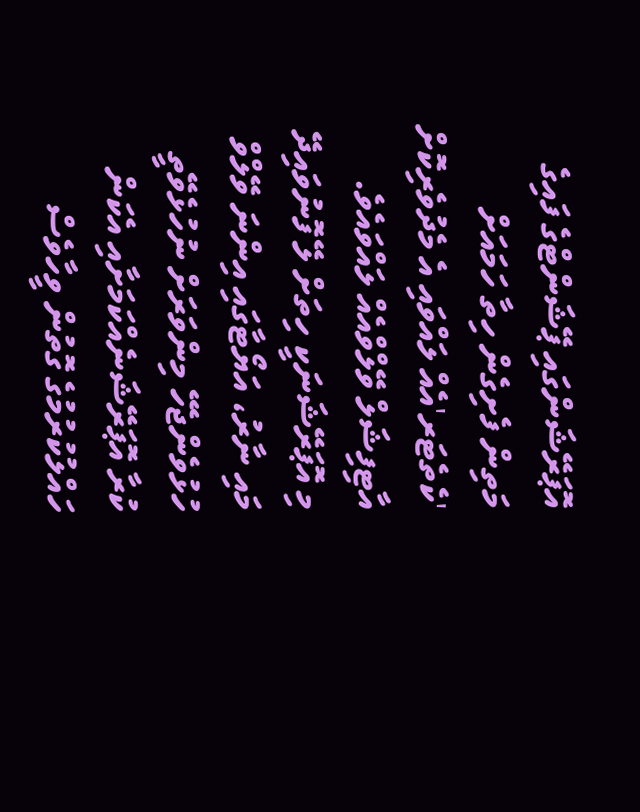އޮޕަރޭޝަންގައި ޕޭޝަންޓްގެ ފައިގެ މަތިން ފެށިގެން ހިތާ ހަމައަށް 'ކެތެޓަރ'އެއް ލައްވައި އެ މެދުވެރިކޮށް އާޓިފިޝަލް ވޭލްވްއެއް ލައްވައެވެ.
މި އޮޕަރޭޝަނަކީ ހިތަށް ލޭ ފޮނުވައިދޭ މައި ނާރު، އަޔޯޓާގައި އިންނަ ވޭލްވް ހުޅުވެންޖެހޭ މިންވަރަށް ނުހުޅެވޭތީ ކުރާ އޮޕަރޭޝަނެއްކަމަށާއި އެކަން ހައްލުކުރުމުގެ ގޮތުން ވީހާވެސް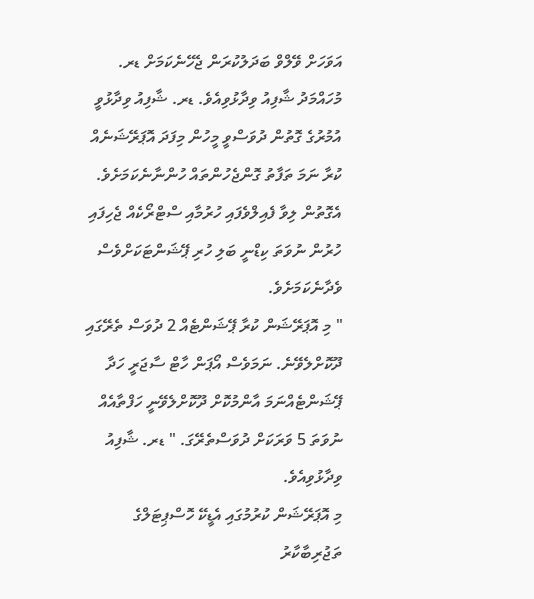އަވަހަށް ވޭލްވް ބަދަލުކުރަން ޖެހޭނެކަމަށް ޑރ. މުހައްމަދު ޝާފިއު ވިދާޅުވިއެވެ. ޑރ. ޝާފިއު ވިދާޅުވީ އުމުރުގެ ގޮތުން ދުވަސްވީ މީހުން މިފަދަ އޮޕަރޭޝަނެއް ކުރާ ނަމަ ތަފާތު ގޮންޖެހުންތައް ހުންނާނެކަމަށެވެ. އެގޮތުން ލިވާ ފެއިލްވެފައި ހުރުމާއި ސްޓްރޯކެއް ޖެހިފައި ހުރުން ނުވަތަ ކިޑްނީ ބަލި ހުރި ޕޭޝަންޓަކަށްވެސް ވެދާނެކަމަށެވެ.
" މި އޮޕަރޭޝަން ކުރާ ޕޭޝަންޓެއް 2 ދުވަސް ތެރޭގައި ދޫކޮށްލެވޭނެ. ނަމަވެސް އޯޕަން ހާޓް ސާޖަރީ ހަދާ ޕޭޝަންޓެއްނަމަ އާންމުކޮށް ދޫކޮށްލެވޭނީ ހަފްތާއެއް ނުވަތަ 5 ވަރަކަށް ދުވަސްތެރޭގަ. " ޑރ. ޝާފިއު ވިދާޅުވިއެވެ.
މި އޮޕަރޭޝަން ކުރުމުގައި އެޑީކޭ ހޮސްޕިޓަލްގެ ތަޖުރިބާކާރު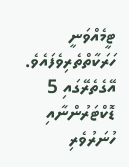ޓީމެއްވަނީ ހަރަކާތްތެރިވެފައެވެ. އޭގެތެރޭގައި 5 ޑޮކްޓަރުންނާއި ހުނަރުވެރި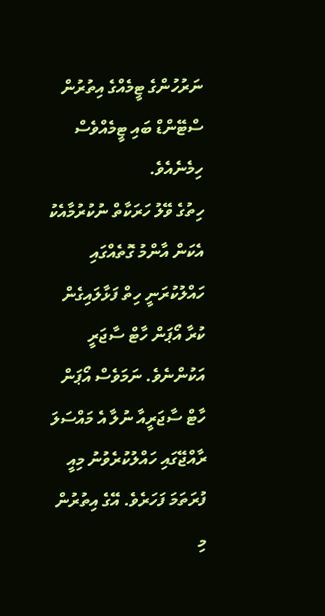ނަރުހުންގެ ޓީމެއްގެ އިތުރުން ސްޓޭންޑް ބައި ޓީމެއްވެސް ހިމެނެއެވެ.
ހިތުގެ ވޭލު ހަރަކާތް ނުކުރުމާއެކު އެކަން އާންމު ގޮތެއްގައި ހައްލުކުރަނީ ހިތް ފަޅާލައިގެން ކުރާ އޯޕަން ހާޓް ސާޖަރީ އަކުންނެވެ. ނަމަވެސް އޯޕަން ހާޓް ސާޖަރީއާ ނުލާ އެ މައްސަލަ ރާއްޖޭގައި ހައްލުކުރެވުނު މިއީ ފުރަތަމަ ފަހަރެވެ. އޭގެ އިތުރުން މި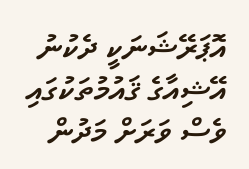އޮޕަރޭޝަނަކީ ދެކުނު އޭޝިއާގެ ޤައުމުތަކުގައި ވެސް ވަރަށް މަދުން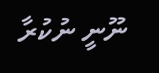ނޫނީ ނުކުރާ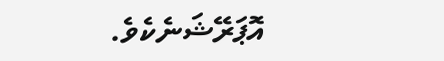އޮޕަރޭޝަނެކެވެ.